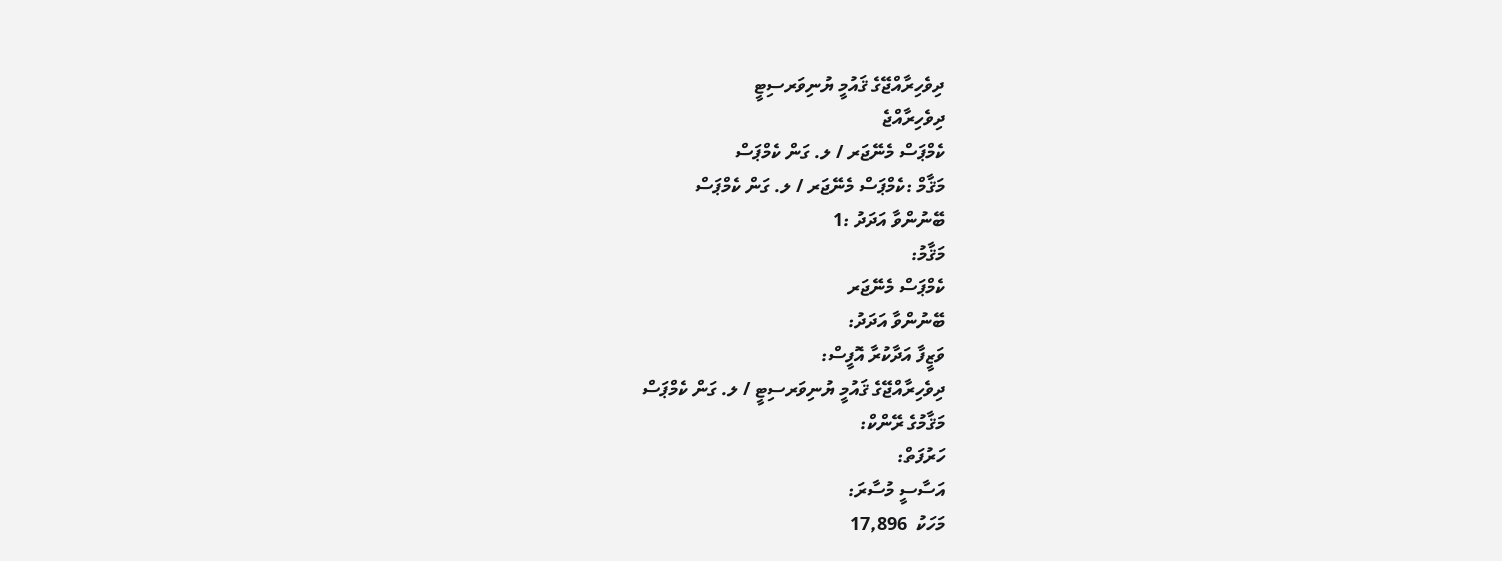ދިވެހިރާއްޖޭގެ ޤައުމީ ޔުނިވަރސިޓީ
ދިވެހިރާއްޖެ
ކެމްޕަސް މެނޭޖަރ / ލ. ގަން ކެމްޕަސް
މަޤާމް :ކެމްޕަސް މެނޭޖަރ / ލ. ގަން ކެމްޕަސް
ބޭނުންވާ އަދަދު :1
މަޤާމު:
ކެމްޕަސް މެނޭޖަރ
ބޭނުންވާ އަދަދު:
ވަޒީފާ އަދާކުރާ އޮފީސް:
ދިވެހިރާއްޖޭގެ ޤައުމީ ޔުނިވަރސިޓީ / ލ. ގަން ކެމްޕަސް
މަޤާމުގެ ރޭންކް:
ހަރުފަތް:
އަސާސީ މުސާރަ:
މަހަކު  17,896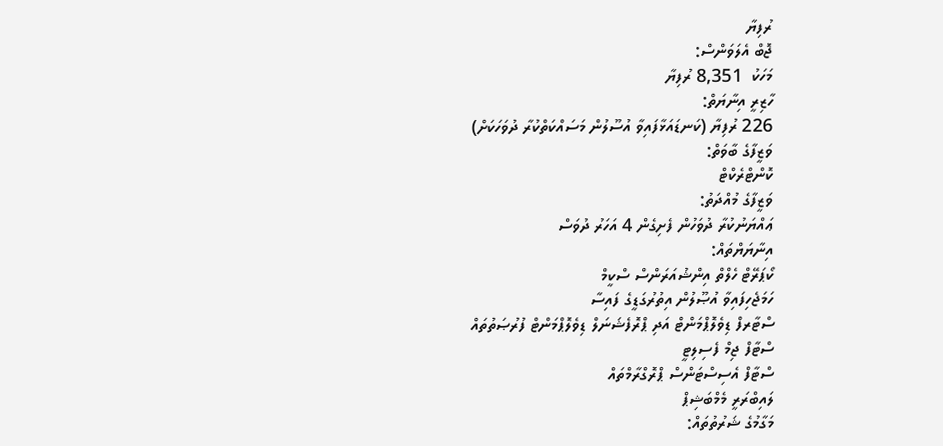ރުފިޔާ
ޖޮބް އެލަވަންސް:
މަހަކު  8,351 ރުފިޔާ
ހާޒިރީ އިނާޔަތް:
226 ރުފިޔާ (ކަނޑައަޅާފައިވާ އުސޫލުން މަސައްކަތްކުރާ ދުވަހަކަށް)
ވަޒީފާގެ ބާވަތް:
ކޮންޓްރެކްޓް
ވަޒީފާގެ މުއްދަތު:
ޢައްޔަނުކުރާ ދުވަހުން ފެށިގެން 4 އަހަރު ދުވަސް
އިނާޔަޔްތައް:
ކޯޕަރޭޓް ހެލްތް އިންޝުއަރަންސް ސްކީމް
ހަމަޖެހިފައިވާ އުޞޫލުން އިތުރުގަޑީގެ ފައިސާ
ސްޓާރފް ޑިވެލޮޕްމަންޓް އަދި ޕްރޮފެޝަނަލް ޑިވެލޮޕްމަންޓް ފުރުޞަތުތައް
ސްޓާފް ޖިމް ފެސިލިޓީ
ސްޓާފް އެސިސްޓަންސް ޕްރޮގްރާމްތައް
ލައިބްރަރީ މެމްބަޝިޕް
މަގާމުގެ ޝަރުތުތައް: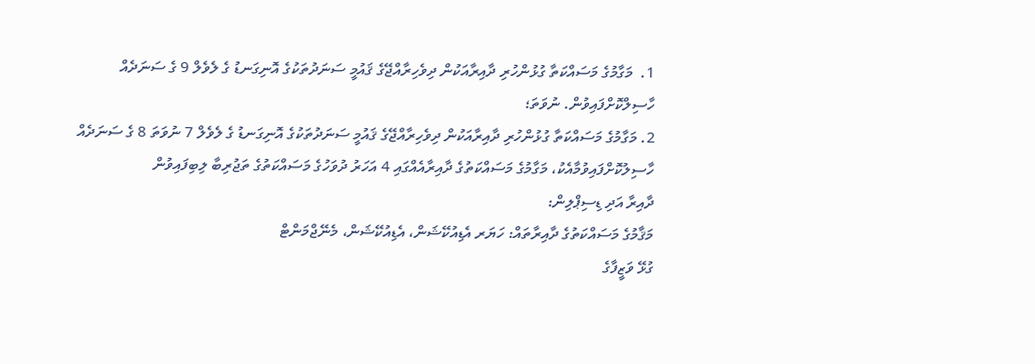1.  މަގާމުގެ މަސައްކަތާ ގުޅުންހުރި ދާއިރާއަކުން ދިވެހިރާއްޖޭގެ ޤައުމީ ސަނަދުތަކުގެ އޮނިގަނޑު ގެ ލެވެލް 9 ގެ ސަނަދެއް ހާސިލްކޮށްފައިވުން. ނުވަތަ؛
2. މަގާމުގެ މަސައްކަތާ ގުޅުންހުރި ދާއިރާއަކުން ދިވެހިރާއްޖޭގެ ޤައުމީ ސަނަދުތަކުގެ އޮނިގަނޑު ގެ ލެވެލް 7 ނުވަތަ 8 ގެ ސަނަދެއް ހާސިލުކޮށްފައިވުމާއެކު، މަގާމުގެ މަސައްކަތުގެ ދާއިރާއެއްގައި 4 އަހަރު ދުވަހުގެ މަސައްކަތުގެ ތަޖުރިބާ ލިބިފައިވުން
ދާއިރާ އަދި ޑިސިޕްލިން:
މަޤާމުގެ މަސައްކަތުގެ ދާއިރާތައް: ހަޔަރ އެޑިއުކޭޝަން، އެޑިއުކޭޝަން، މެނޭޖްމަންޓް
ގުޅޭ ވަޒީފާގެ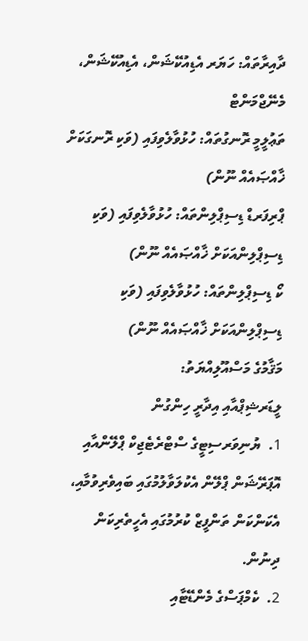ދާއިރާތައް: ހަޔަރ އެޑިއުކޭޝަން، އެޑިއުކޭޝަން، މެނޭޖްމަންޓް
ތަޢުލީމީ ރޮނގުތައް: ހުޅުވާލެވިފައި (ވަކި ރޮނގަކަށް ޚާއްޞައެއް ނޫން)
ޕްރިފަރޑް ޑިސިޕްލިންތައް: ހުޅުވާލެވިފައި (ވަކި ޑިސިޕްލިންއަކަށް ޚާއްޞައެއް ނޫން)
ކޯ ޑިސިޕްލިންތައް: ހުޅުވާލެވިފައި (ވަކި ޑިސިޕްލިންއަކަށް ޚާއްޞައެއް ނޫން)
މަޤާމުގެ މަސްއޫލިއްޔަތު:
ލީޑަރޝިޕްއާއި އިދާރީ ހިންގުން
1.  ޔުނިވަރސިޓީގެ ސްޓްރެޓެޖިކް ޕްލޭންއާއި އޮޕަރޭޝަން ޕްލޭން އެކުލަވާލުމުގައި ބައިވެރިވުމާއި، އެކަންކަން ތަންފީޒް ކުރުމުގައި އެހީތެރިކަން ދިނުން.
2.  ކެމްޕަސްގެ މެންޑޭޓާއި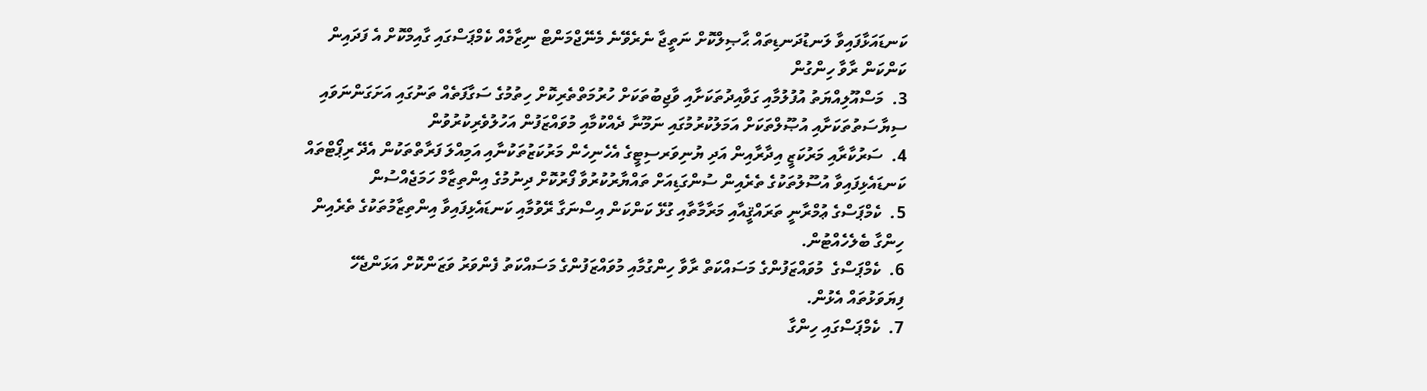ކަނޑައަޅާފައިވާ ލަނޑުދަނޑިތައް ޙާޞިލްކޮށް ނަތީޖާ ނެރެވޭނެ މެނޭޖްމަންޓް ނިޒާމެއް ކެމްޕަސްގައި ގާއިމްކޮށް އެ ފަދައިން ކަންކަން ރާވާ ހިންގުން
3.  މަސްއޫލިއްޔަތު އުފުލުމާއި ގަވާއިދުތަކަށާއި ވާޖިބުތަކަށް ހުރުމަތްތެރިކޮށް ހިތުމުގެ ސަގާފަތެއް ތަނުގައި އަށަގަންނަވައި  ސިޔާސަތުތަކަށާއި އުޞޫލްތަކަށް އަމަލުކުރުމުގައި ނަމޫނާ ދެއްކުމާއި މުވައްޒަފުން އަހުލުވެރިކުރުވުން
4.  ސަރުކާރާއި މަރުކަޒީ އިދާރާއިން އަދި ޔުނިވަރސިޓީގެ އެހެނިހެން މަރުކަޒުތަކުނާއި އަމިއްލަ ފަރާތްތަކުން އެދޭ ރިޕޯޓްތައް ކަނޑައެޅިފައިވާ އުސޫލުތަކުގެ ތެރެއިން ސުންގަޑިއަށް ތައްޔާރުކުރުވާ ފޯރުކޮށް ދިނުމުގެ އިންތިޒާމް ހަމަޖެއްސުން
5.  ކެމްޕަސްގެ ޢުމްރާނީ ތަރައްޤީއާއި މަރާމާތާއި ގުޅޭ ކަންކަން އިސްނަގާ ރޭވުމާއި ކަނޑައެޅިފައިވާ އިންތިޒާމުތަކުގެ ތެރެއިން ހިންގާ ބެލެހެއްޓުން.
6.  ކެމްޕަސްގެ  މުވައްޒަފުންގެ މަސައްކަތް ރާވާ ހިންގުމާއި މުވައްޒަފުންގެ މަސައްކަތު ފެންވަރު ވަޒަންކޮށް އަޅަންޖެހޭ ފިޔަވަޅުތައް އެޅުން.
7.  ކެމްޕަސްގައި ހިންގާ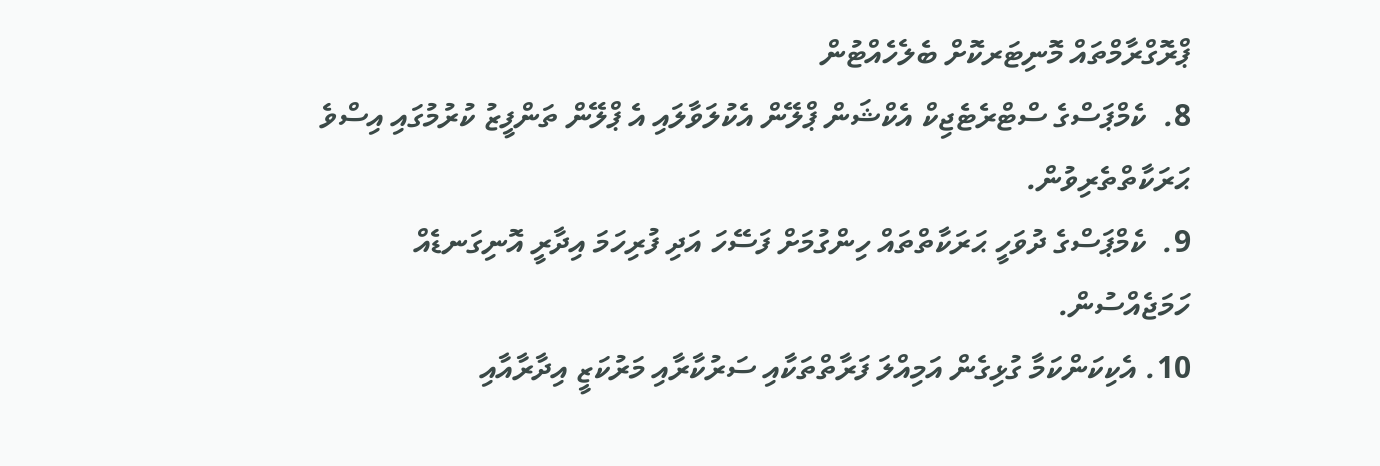ޕްރޮގްރާމްތައް މޮނިޓަރކޮށް ބެލެހެއްޓުން
8.  ކެމްޕަސްގެ ސްޓްރެޓެޖިކް އެކްޝަން ޕްލޭން އެކުލަވާލައި އެ ޕްލޭން ތަންފީޒު ކުރުމުގައި އިސްވެ ޙަރަކާތްތެރިވުން.
9.  ކެމްޕަސްގެ ދުވަހީ ޙަރަކާތްތައް ހިންގުމަށް ފަސޭހަ އަދި ފުރިހަމަ އިދާރީ އޮނިގަނޑެއް ހަމަޖެއްސުން.
10. އެކިކަންކަމާ ގުޅިގެން އަމިއްލަ ފަރާތްތަކާއި ސަރުކާރާއި މަރުކަޒީ އިދާރާއާއި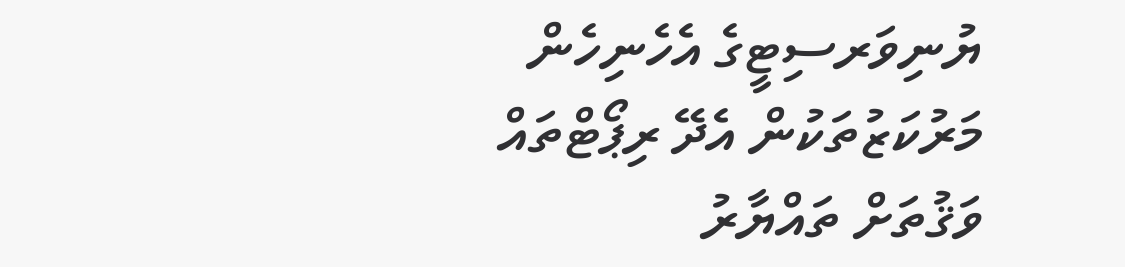ޔުނިވަރސިޓީގެ އެހެނިހެން މަރުކަޒުތަކުން އެދޭ ރިޕޯޓްތައް ވަޤުތަށް ތައްޔާރު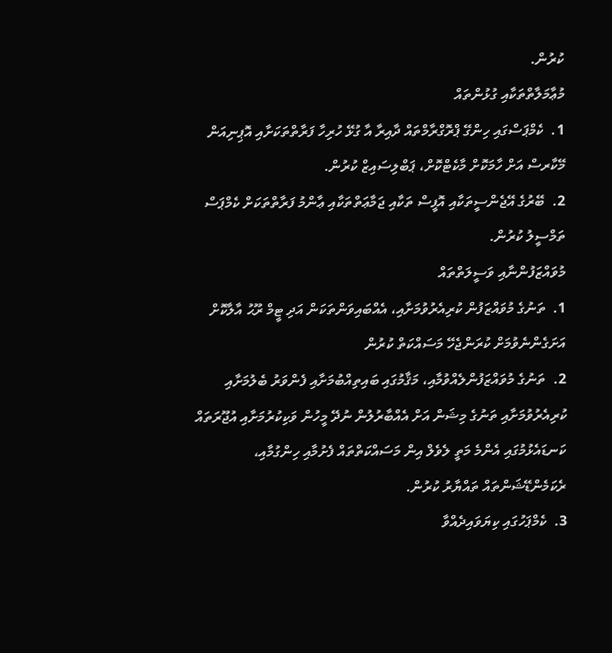ކުރުން.
މުޢާމަލާތްތަކާއި ގުޅުންތައް
1.  ކެމްޕަސްގައި ހިންގޭ ޕްރޮގްރާމްތައް ދާއިރާ އާ ގުޅޭ ހުރިހާ ފަރާތްތަކަށާއި އޮޕިނިއަން މޭކާރސް އަށް ހާމަކޮށް މާކެޓްކޮށް، ޕަބްލިސައިޒް ކުރުން.
2.  ބޭރުގެ އޭޖެންސީތަކާއި އޮފީސް ތަކާއި ޖަމާޢަތްތަކާއި ޢާންމު ފަރާތްތަކަށް ކެމްޕަސް ތަމްސީލު ކުރުން.
މުވައްޒަފުންނާއި ވަސީލަތްތައް
1.  ތަނުގެ މުވައްޒަފުން ކުރިއެރުވުމަށާއި، އެއްބައިވަންތަކަން އަދި ޓީމް ރޫޙު އާލާކޮށް އަށަގެންނެވުމަށް ކުރަންޖެހޭ މަސައްކަތް ކުރުން
2.  ތަނުގެ މުވައްޒަފުންލެއްވުމާއި، މަޤާމުގައި ބައިތިއްބުމަށާއި ފެންވަރު ބެލުމަށާއި ކުރިއެރުވުމަށާއި ތަނުގެ މިޝަން އަށް އެއްބާރުލުން ނުދޭ މީހުން ވަކިކުރުމަށާއި އުޖޫރަތައް ކަނޑައެޅުމުގައި އެންމެ މަތީ ލެވެލް އިން މަސައްކަތްތައް ފެށުމާއި ހިންގުމާއި، ރެކަމެންޑޭޝަންތައް ތައްޔާރު ކުރުން.
3.  ކެމްޕަހުގައި ކިޔަވައިދެއްވާ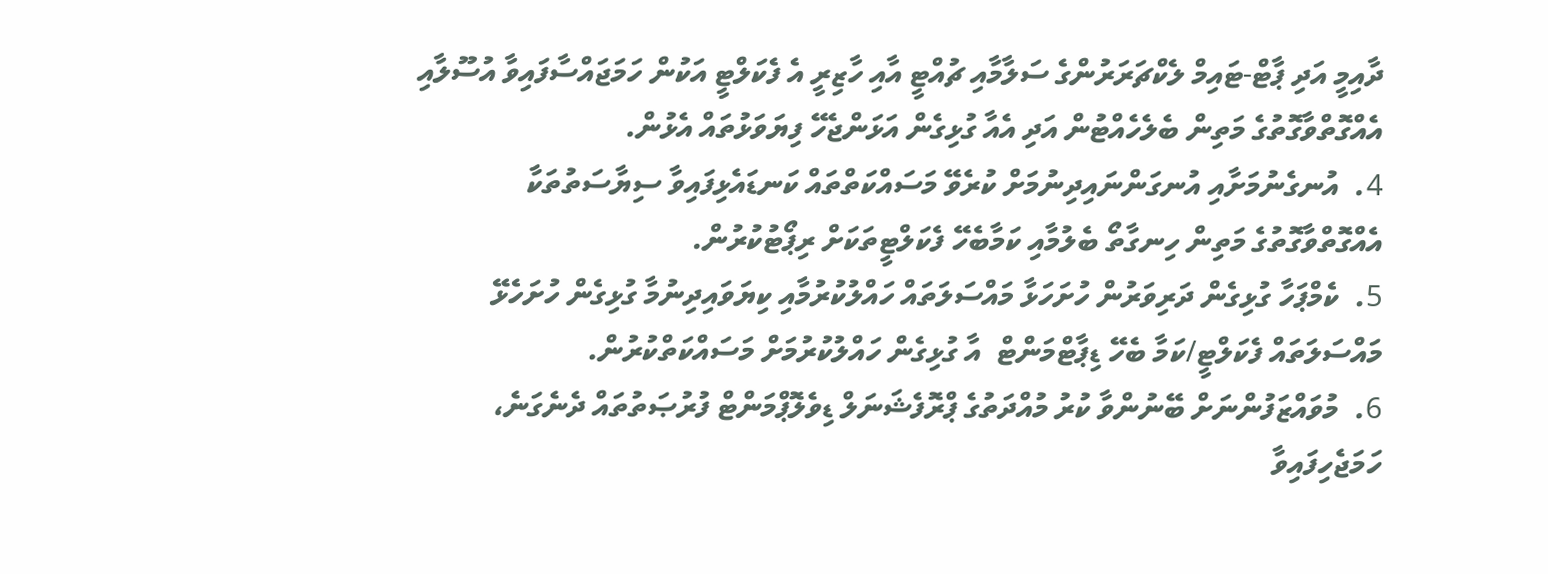ދާއިމީ އަދި ޕާޓް-ޓައިމް ލެކްޗަރަރުންގެ ސަލާމާއި ޗުއްޓީ އާއި ހާޒިރީ އެ ފެކަލްޓީ އަކުން ހަމަޖައްސާފައިވާ އުސޫލާއި އެއްގޮތްވާގޮތުގެ މަތިން ބެލެހެއްޓުން އަދި އެއާ ގުޅިގެން އަޅަންޖެހޭ ފިޔަވަޅުތައް އެޅުން.
4.  އުނގެނުމަށާއި އުނގަންނައިދިނުމަށް ކުރެވޭ މަސައްކަތްތައް ކަނޑައެޅިފައިވާ ސިޔާސަތުތަކާ އެއްގޮތްވާގޮތުގެ މަތިން ހިނގާތޯ ބެލުމާއި ކަމާބެހޭ ފެކަލްޓީތަކަށް ރިޕޯޓުކުރުން.
5.  ކެމްޕަހާ ގުޅިގެން ދަރިވަރުން ހުށަހަޅާ މައްސަލަތައް ހައްލުކުރުމާއި ކިޔަވައިދިނުމާ ގުޅިގެން ހުށަހެޅޭ މައްސަލަތައް ފެކަލްޓީ/ކަމާ ބެހޭ ޑިޕާޓްމަންޓް  އާ ގުޅިގެން ހައްލުކުރުމަށް މަސައްކަތްކުރުން.
6.  މުވައްޒަފުންނަށް ބޭނުންވާ ކުރު މުއްދަތުގެ ޕްރޮފެޝަނަލް ޑިވެލޮޕްމަންޓް ފުރުޞަތުތައް ދެނެގަނެ، ހަމަޖެހިފައިވާ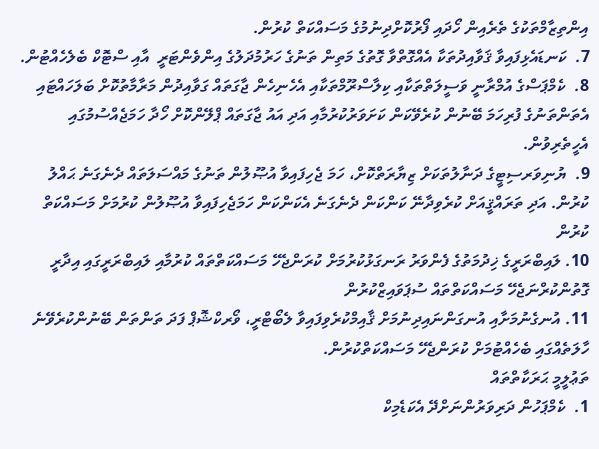އިންތިޒާމްތަކުގެ ތެރެއިން ހޯދައި ފޯރުކޮށްދިނުމުގެ މަސައްކަތް ކުރުން.
7.  ކަނޑައެޅިފައިވާ ޤަވާއިދުތަކާ އެއްގޮތްވާ ގޮތުގެ މަތިން ތަނުގެ ހަރުމުދަލުގެ އިންވެންޓަރީ  އާއި ސްޓޮކް ބެލެހެއްޓުން.
8.  ކެމްޕަސްގެ އުމްރާނީ ވަސީލަތްތަކާއި ކިލާސްރޫމްތަކާއި އެހެނިހެން ޖާގަތައް ގަވާއިދުން މަރާމާތުކޮށް ބަލަހައްޓައި އެތަންތަނުގެ ފުރިހަމަ ބޭނުން ކުރެވޭކަން ކަށަވަރުކުރުމާއި އަދި އައު ޖާގަތައް ޕްލޭންކޮށް ހޯދާ ހަމަޖެއްސުމުގައި އެހީތެރިވުން.
9.  ޔުނިވަރސިޓީގެ ދަނާލުތަކަށް ޒިޔާރަތްކޮށް، ހަމަ ޖެހިފައިވާ އުޞޫލުން ތަނުގެ މައްސަލަތައް ދެނެގަނެ ޙައްލު ކުރުން. އަދި ތަރައްޤީއަށް ކުރެވިދާނޭ ކަންކަން ދެނެގަނެ އެކަންކަން ހަމަޖެހިފައިވާ އުޞޫލުން ކުރުމަށް މަސައްކަތް ކުރުން
10. ލައިބްރަރީގެ ޚިދުމަތުގެ ފެންވަރު ރަނގަޅުކުރުމަށް ކުރަންޖެހޭ މަސައްކަތްތައް ކުރުމާއި ލައިބްރަރީގައި އިދާރީ ގޮތުންކުރްނަޖެހޭ މަސައްކަތްތައް ސުޕަވައިޒްކުރުން
11. އުނގެނުމަށާއި އުނގަންނައިދިނުމަށް ޤާއިމްކުރެވިފައިވާ ލެބޯޓްރީ، ވޯރކްޝޮޕް ފަދަ ތަންތަން ބޭނުންކުރެވޭނެ ހާލަތެއްގައި ބެހެއްޓުމަށް ކުރަންޖެހޭ މަސައްކަތްކުރުން.
ތަޢުލީމީ ޙަރަކާތްތައް
1.  ކެމްޕަހުން ދަރިވަރުންނަށްދޭ އެކަޑެމިކް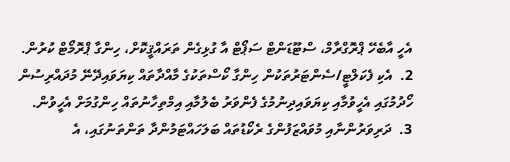އެހީ އާބެހޭ ޕްރޮގްރާމް، ސްޓޫޑަންޓް ސަޕޯޓް އާ ގުޅިގެން ތަރައްޤީކޮށް، ހިންގާ ޕްރޮމޯޓް ކުރުން.
2.  އެކި ފެކަލްޓީ/ސެންޓަރުތަކުން ހިންގާ ކޯސްތަކުގެ މާއްދާތައް ކިޔަވައިދޭނޭ މުދައްރިސުން ހޯދުމުގައި އެހީވުމާއި ކިޔަވައިދިނުމުގެ ފެންވަރު ބެލުމާއި އިމްތިހާނުތައް ހިންގުމަށް އެހީވުން.
3.  ދަރިވަރުންނާއި މުވައްޒަފުންގެ ރެކޯޑުތައް ބަލަހައްޓަމުންދާ ތަންތަނުގައި، އެ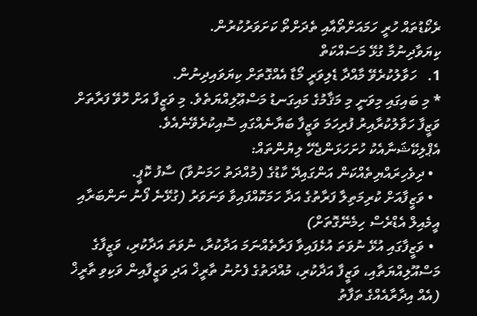ރެކޯޑުތައް ހުރީ ހަމައަށްތޯއާއި ތެދަށްތޯ ކަށަވަރުކުރުން.
ކިޔަވާދިނުމާ ގުޅޭ މަސައްކަތް
1.   ހަވާލުކުރެވޭ މާއްދާ ޑެލިވަރީ މޯޑާ އެއްގޮތަށް ކިޔަވައިދިނުން.
* މި ބައިގައި މިވަނީ މި މަޤާމުގެ މައިގަނޑު މަސްޢޫލިއްޔަތެވެ. މި ވަޒީފާ އަށް ހޮވޭ ފަރާތަށް ވަޒީފާ ހަވާލުކުރާއިރު ފުރިހަމަ ވަޒީފާ ބަޔާނެއްގައި ސޮއިކުރެވޭނެއެވެ.
އެޕްލިކޭޝަނާއެކު ހުށަހަޅަންޖެހޭ ލިޔުންތައް:
  • ދިވެހިރައްޔިތެއްކަން އަންގައިދޭ ކާޑުގެ (މުއްދަތު ހަމަނުވާ) ސާފު ކޮޕީ.
  • ވަޒީފާއަށް ކުރިމަތިލާ ފަރާތުގެ އަދާ ހަމަކޮއްފައިވާ ވަނަވަރު (ގުޅޭނެ ފޯނު ނަންބަރާއި އީމެއިލް އެޑްރެސް ހިމެނޭގޮތަށް)
  • ވަޒީފާގައި އުޅޭ ނުވަތަ އުޅެފައިވާ ފަރާތެއްނަމަ އަދާކުރާ، ނުވަތަ އަދާކުރި، ވަޒީފާގެ މަސްއޫލިއްޔަތާއި، ވަޒީފާ އަދާކުރި، މުއްދަތުގެ ފެށުނު ތާރީޚް އަދި ވަޒީފާއިން ވަކިވި ތާރީޚް (އެއް އިދާރާއެއްގެ ތަފާތު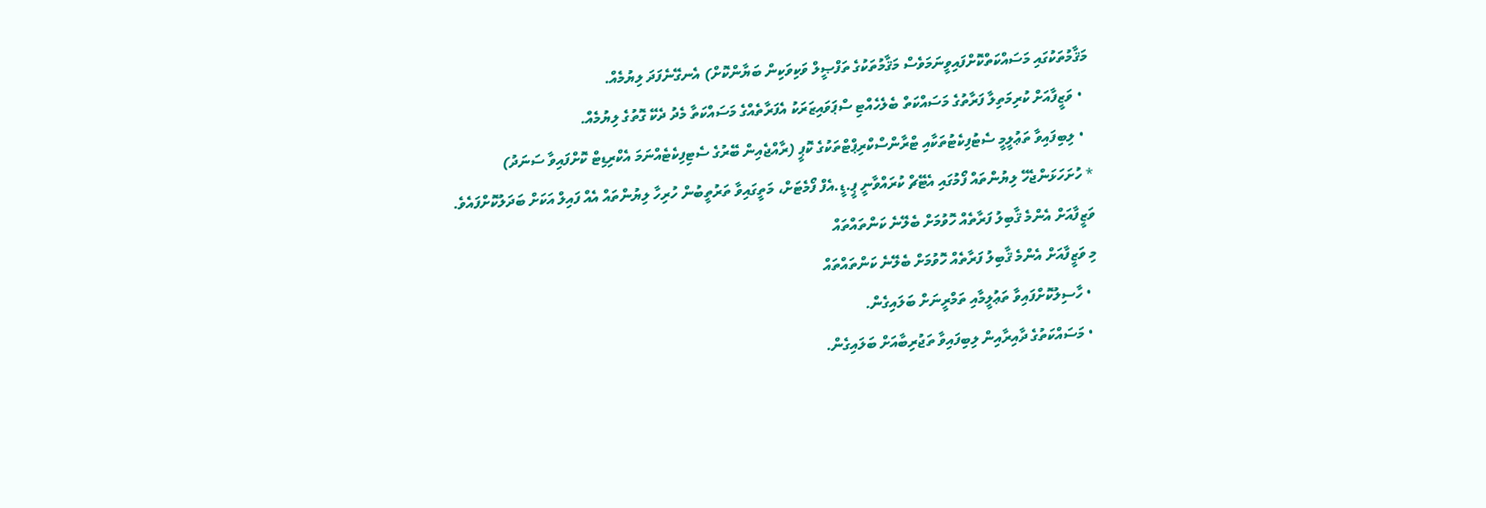މަޤާމުތަކުގައި މަސައްކަތްކޮށްފައިވީނަމަވެސް މަޤާމުތަކުގެ ތަފްޞީލް ވަކިވަކިން ބަޔާންކޮށް) އެނގޭނެފަދަ ލިޔުމެއް.
  • ވަޒީފާއަށް ކުރިމަތިލާ ފަރާތުގެ މަސައްކަތް ބެލެހެއްޓި ސްޕަވައިޒަރަކު އެފަރާތެއްގެ މަސައްކަތާ މެދު ދެކޭ ގޮތުގެ ލިޔުމެއް.
  • ލިބިފައިވާ ތަޢުލީމީ ސެޓުފިކެޓުތަކާއި ޓްރާންސްކްރިޕްޓްތަކުގެ ކޮޕީ (ރާއްޖެއިން ބޭރުގެ ސެޓިފިކެޓެއްނަމަ އެކްރިޑިޓް ކޮށްފައިވާ ސަނަދު)
* ހުށަހަޅަންޖެހޭ ލިޔުންތައް ފޯމުގައި އެޓޭޗް ކުރައްވާނީ ޕީ.ޑީ.އެފް ފޯމެޓަށް، މަތީގައިވާ ތަރުތީބުން ހުރިހާ ލިޔުންތައް އެއް ފައިލް އަކަށް ބަދަލުކޮށްފައެވެ.
ވަޒީފާއަށް އެންމެ ޤާބިލު ފަރާތެއް ހޮވުމަށް ބެލޭނެ ކަންތައްތައް
މި ވަޒީފާއަށް އެންމެ ޤާބިލު ފަރާތެއް ހޮވުމަށް ބެލޭނެ ކަންތައްތައް
  • ހާސިލުކޮށްފައިވާ ތަޢުލީމާއި ތަމްރީނަށް ބަލައިގެން.
  • މަސައްކަތުގެ ދާއިރާއިން ލިބިފައިވާ ތަޖުރިބާއަށް ބަލައިގެން.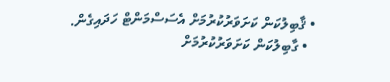• ޤާބިލުކަން ކަށަވަރުކުރުމަށް އެސަސްމަންޓް ހަދައިގެން.
  • ގާބިލުކަން ކަށަވަރުކުރުމަށް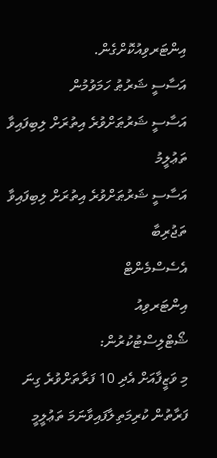އިންޓަރވިއުކޮށްގެން.
އަސާސީ ޝަރުޠު ހަމަވުމުން
އަސާސީ ޝަރުޠަށްވުރެ އިތުރަށް ލިބިފައިވާ ތަޢުލީމު
އަސާސީ ޝަރުޠަށްވުރެ އިތުރަށް ލިބިފައިވާ ތަޖުރިބާ
އެސެސްމެންޓް
އިންޓަރވިއު
ޝޯޓްލިސްޓުކުރުން:
މި ވަޒީފާއަށް އެދި 10 ފަރާތަށްވުރެ ގިނަ ފަރާތުން ކުރިމަތިލާފައިވާނަމަ ތަޢުލީމީ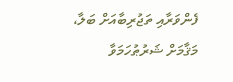ފެންވަރާއި ތަޖުރިބާއަށް ބަލާ، މަޤާމަށް ޝަރުޠުހަމަވާ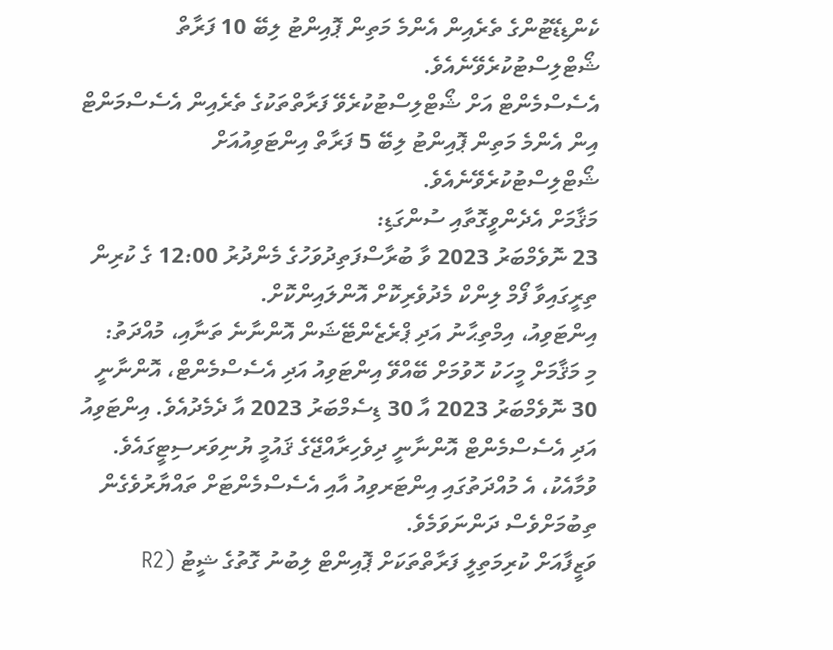ކެންޑިޑޭޓުންގެ ތެރެއިން އެންމެ މަތިން ޕޮއިންޓު ލިބޭ 10 ފަރާތް ޝޯޓްލިސްޓުކުރެވޭނެއެވެ.
އެސެސްމެންޓް އަށް ޝޯޓްލިސްޓުކުރެވޭ ފަރާތްތަކުގެ ތެރެއިން އެސެސްމަންޓް އިން އެންމެ މަތިން ޕޮއިންޓު ލިބޭ 5 ފަރާތް އިންޓަވިއުއަށް ޝޯޓްލިސްޓުކުރެވޭނެއެވެ.
މަޤާމަށް އެދެންވީގޮތާއި ސުންގަޑި:
23 ނޮވެމްބަރު 2023 ވާ ބުރާސްފަތިދުވަހުގެ މެންދުރު 12:00 ގެ ކުރިން ތިރީގައިވާ ފޯމް ލިންކް މެދުވެރިކޮށް އޮންލައިންކޮށް.
އިންޓަވިއު، އިމްތިޙާނު އަދި ޕްރެޒެންޓޭޝަން އޮންނާނެ ތަނާއި، މުއްދަތު:
މި މަޤާމަށް މީހަކު ހޮވުމަށް ބޭއްވޭ އިންޓަވިއު އަދި އެސެސްމެންޓް، އޮންނާނީ 30 ނޮވެމްބަރު 2023 އާ 30 ޑިސެމްބަރު 2023 އާ ދެމެދުއެވެ. އިންޓަވިއު އަދި އެސެސްމެންޓް އޮންނާނީ ދިވެހިރާއްޖޭގެ ޤައުމީ ޔުނިވަރސިޓީގައެވެ. ވުމާއެކު، އެ މުއްދަތުގައި އިންޓަރވިއު އާއި އެސެސްމެންޓަށް ތައްޔާރުވެގެން ތިބުމަށްވެސް ދަންނަވަމެވެ.
ވަޒީފާއަށް ކުރިމަތިލީ ފަރާތްތަކަށް ޕޮއިންޓް ލިބުނު ގޮތުގެ ޝީޓު (R2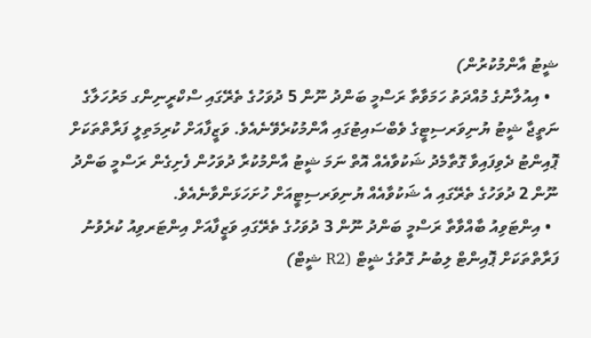ޝީޓު އާންމުކުރުން)
  • އިއުލާނުގެ މުއްދަތު ހަމަވާތާ ރަސްމީ ބަންދު ނޫން 5 ދުވަހުގެ ތެރޭގައި ސްކްރީނިންގ މަރުހަލާގެ ނަތީޖާ ޝީޓު ޔުނިވަރސިޓީގެ ވެބްސައިޓުގައި އާންމުކުރެވޭނެއެވެ. ވަޒީފާއަށް ކުރިމަތިލީ ފަރާތްތަކަށް ޕޮއިންޓު ދެވިފައިވާ ގޮތާމެދު ޝަކުވާއެއް އޮތް ނަމަ ޝީޓު އާންމުކުރާ ދުވަހުން ފެށިގެން ރަސްމީ ބަންދު ނޫން 2 ދުވަހުގެ ތެރޭގައި އެ ޝަކުވާއެއް ޔުނިވަރސިޓީއަށް ހުށަހަޅަންވާނެއެވެ.
  • އިންޓަވިއު ބާއްވާތާ ރަސްމީ ބަންދު ނޫން 3 ދުވަހުގެ ތެރޭގައި ވަޒީފާއަށް އިންޓަރވިއު ކުރެވުނު ފަރާތްތަކަށް ޕޮއިންޓް ލިބުނު ގޮތުގެ ޝީޓް (R2 ޝީޓް)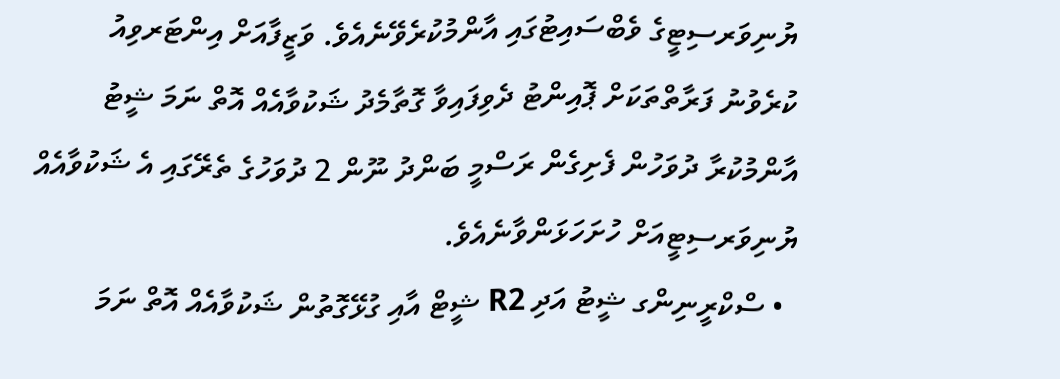ޔުނިވަރސިޓީގެ ވެބްސައިޓުގައި އާންމުކުރެވޭނެއެވެ. ވަޒީފާއަށް އިންޓަރވިއު ކުރެވުނު ފަރާތްތަކަށް ޕޮއިންޓު ދެވިފައިވާ ގޮތާމެދު ޝަކުވާއެއް އޮތް ނަމަ ޝީޓު އާންމުކުރާ ދުވަހުން ފެށިގެން ރަސްމީ ބަންދު ނޫން 2 ދުވަހުގެ ތެރޭގައި އެ ޝަކުވާއެއް ޔުނިވަރސިޓީއަށް ހުށަހަޅަންވާނެއެވެ.
  • ސްކްރީނިންގ ޝީޓު އަދި R2 ޝީޓް އާއި ގުޅޭގޮތުން ޝަކުވާއެއް އޮތް ނަމަ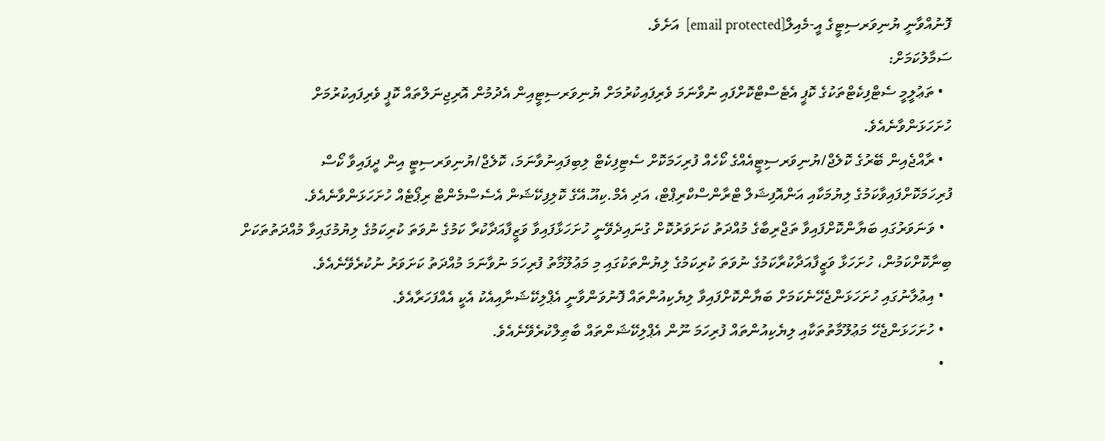ފޮނުއްވާނީ ޔުނިވަރސިޓީގެ އީ-މެއިލް[email protected]  އަށެވެ.
ސަމާލުކަމަށް:
  • ތަޢުލީމީ ސެޓްފިކެޓްތަކުގެ ކޮޕީ އެޓެސްޓްކޮށްފައި ނުވާނަމަ ވެރިފައިކުރުމަށް ޔުނިވަރސިޓީއިން އެދުމުން އޮރިޖިނަލްތައް ކޮޕީ ވެރިފައިކުރުމަށް ހުށަހަޅަންވާނެއެވެ.
  • ރާއްޖެއިން ބޭރުގެ ކޮލެޖް/ޔުނިވަރސިޓީއެއްގެ ކޯހެއް ފުރިހަމަކޮށް ސެޓިފިކެޓް ލިބިފައިނުވާނަމަ، ކޮލެޖް/ޔުނިވަރސިޓީ އިން ދީފައިވާ ކޯސް ފުރިހަމަކޮށްފައިވާކަމުގެ ލިޔުމަކާއި އަންއޮފިޝަލް ޓްރާންސްކްރިޕްޓް، އަދި އެމް.ކިއޫ.އޭގެ ކޮލިފިކޭޝަން އެސެސްމެންޓް ރިޕޯޓެއް ހުށަހަޅަންވާނެއެވެ.
  • ވަނަވަރުގައި ބަޔާންކޮށްފައިވާ ތަޖްރިބާގެ މުއްދަތު ކަށަވަރުކޮށް ގުނައިދެވޭނީ ހުށަހަޅާފައިވާ ވަޒީފާއަދާކުރާ ކަމުގެ ނުވަތަ ކުރިކަމުގެ ލިޔުމުގައިވާ މުއްދަތުތަކަށް ބިނާކޮށްކަމުން، ހުށަހަޅާ ވަޒީފާއަދާކުރާކަމުގެ ނުވަތަ ކުރިކަމުގެ ލިޔުންތަކުގައި މި މަޢުލޫމާތު ފުރިހަމަ ނުވާނަމަ މުއްދަތު ކަށަވަރު ނުކުރެވޭނެއެވެ.
  • އިޢުލާނުގައި ހުށަހަޅަންޖެހޭނެކަމަށް ބަޔާންކޮށްފައިވާ ލިޔެކިއުންތައް ފޮނުވަންވާނީ އެޕްލިކޭޝަނާއިއެކު އެކީ އެއްފަހަރާއެވެ.
  • ހުށަހަޅަންޖެހޭ މަޢުލޫމާތުތަކާއި ލިޔެކިއުންތައް ފުރިހަމަ ނޫން އެޕްލިކޭޝަންތައް ބާޠިލްކުރެވޭނެއެވެ.
  •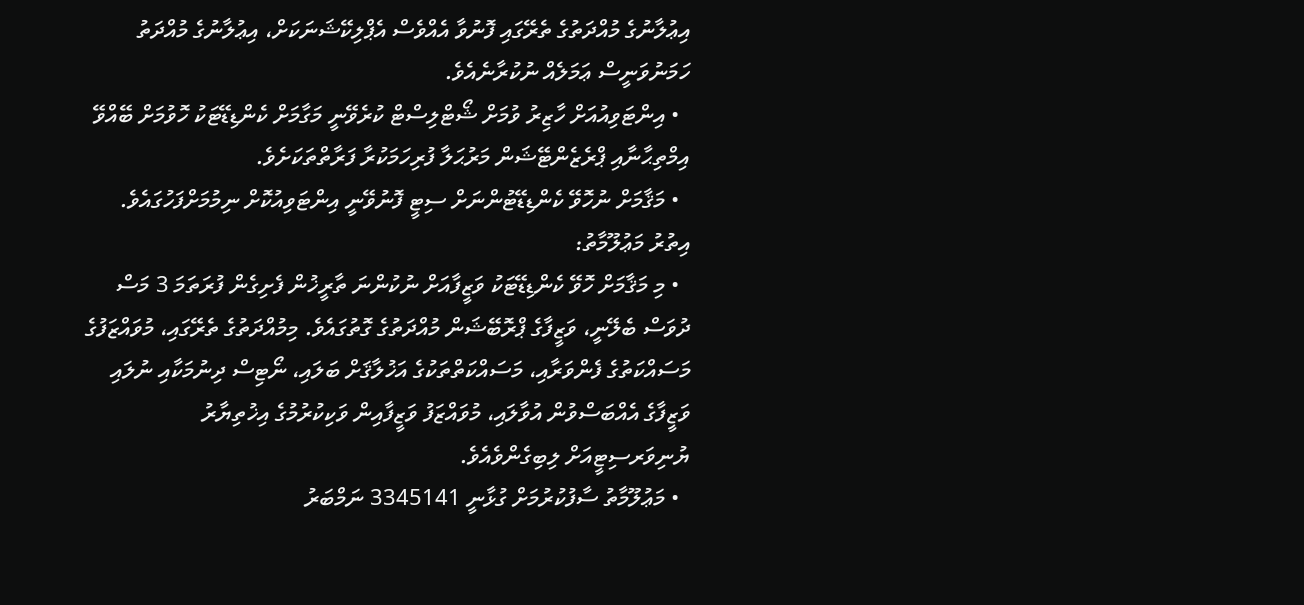އިޢުލާނުގެ މުއްދަތުގެ ތެރޭގައި ފޮނުވާ އެއްވެސް އެޕްލިކޭޝަނަކަށް، އިޢުލާނުގެ މުއްދަތު ހަމަނުވަނީސް ޢަމަލެއް ނުކުރާނެއެވެ.
  • އިންޓަވިއުއަށް ހާޒިރު ވުމަށް ޝޯޓްލިސްޓް ކުރެވޭނީ މަގާމަށް ކެންޑިޑޭޓަކު ހޮވުމަށް ބޭއްވޭ އިމްތިޙާނާއި ޕްރެޒެންޓޭޝަން މަރުޙަލާ ފުރިހަމަކުރާ ފަރާތްތަކަށެވެ.
  • މަޤާމަށް ނުހޮވޭ ކެންޑިޑޭޓުންނަށް ސިޓީ ފޮނުވޭނީ އިންޓަވިއުކޮށް ނިމުމަށްފަހުގައެވެ.
އިތުރު މަޢުލޫމާތު:
  • މި މަޤާމަށް ހޮވޭ ކެންޑިޑޭޓަކު ވަޒީފާއަށް ނުކުންނަ ތާރީޚުން ފެށިގެން ފުރަތަމަ 3 މަސް ދުވަސް ބެލޭނީ، ވަޒީފާގެ ޕްރޮބޭޝަން މުއްދަތުގެ ގޮތުގައެވެ. މިމުއްދަތުގެ ތެރޭގައި، މުވައްޒަފުގެ މަސައްކަތުގެ ފެންވަރާއި، މަސައްކަތްތަކުގެ އަޚުލާޤަށް ބަލައި، ނޯޓިސް ދިނުމަކާއި ނުލައި ވަޒީފާގެ އެއްބަސްވުން އުވާލައި، މުވައްޒަފު ވަޒީފާއިން ވަކިކުރުމުގެ އިޚުތިޔާރު ޔުނިވަރސިޓީއަށް ލިބިގެންވެއެވެ.
  • މަޢުލޫމާތު ސާފުކުރުމަށް ގުޅާނީ 3345141 ނަމްބަރު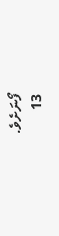ފޯނަށެވެ.
13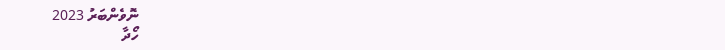ނޮވެންބަރު 2023
ހޯދާ